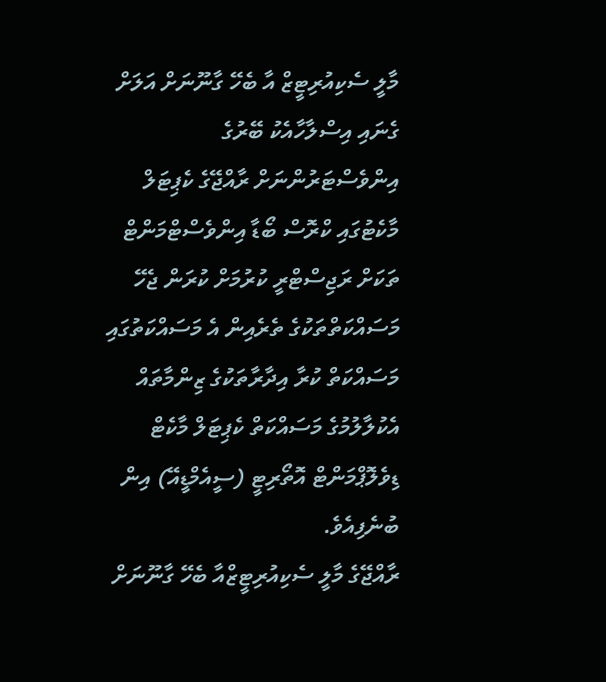މާލީ ސެކިއުރިޓީޒް އާ ބެހޭ ގާނޫނަށް އަލަށް ގެނައި އިސްލާހާއެކު ބޭރުގެ އިންވެސްޓަރުންނަށް ރާއްޖޭގެ ކެޕިޓަލް މާކެޓުގައި ކްރޮސް ބޯޑާ އިންވެސްޓްމަންޓް ތަކަށް ރަޖިސްޓްރީ ކުރުމަށް ކުރަން ޖެހޭ މަސައްކަތްތަކުގެ ތެރެއިން އެ މަސައްކަތުގައި މަސައްކަތް ކުރާ އިދާރާތަކުގެ ޒިންމާތައް އެކުލާލުމުގެ މަސައްކަތް ކެޕިޓަލް މާކެޓް ޑިވެލޮޕްމަންޓް އޮތޯރިޓީ (ސީއެމްޑީއޭ) އިން ބުނެފިއެވެ.
ރާއްޖޭގެ މާލީ ސެކިއުރިޓީޒްއާ ބެހޭ ގާނޫނަށް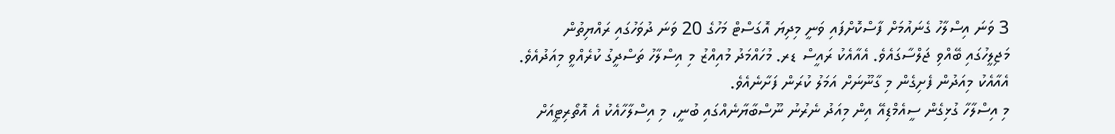3 ވަނަ އިސްލާހު ގެނައުމަށް ފާސްކޮށްފައި ވަނީ މިދިޔަ އޮގަސްޓް މަހުގެ 20 ވަނަ ދުވަހުގައި ރައްޔިތުން މަޖިލީހުގައި ބޭއްވި ޖަލްސާގައެވެ. އެއާއެކު ރައީސް ޑރ. މުހައްމަދު މުއިއްޒު މި އިސްލާހު ތަސްދީގު ކުރެއްވީ މިއަދުއެވެ. އެއާއެކު މިއަދުން ފެށިގެން މި ގާނޫނަށް އަމަލު ކުރަން ފަށާނެއެވެ.
މި އިސްލާހާ ގުޅިގެން ސީއެމްޑިއޭ އިން މިއަދު ނެރުނު ނޫސްބާޔާނެއްގައި ބުނީ، މި އިސްލާހާއެކު އެ އޮތޯރިޓީއަށް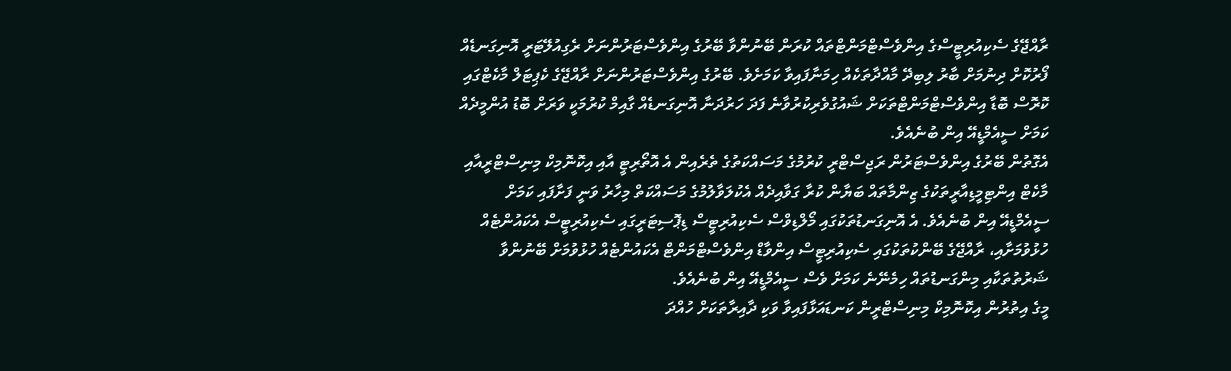ރާއްޖޭގެ ސެކިއުރިޓީސްގެ އިންވެސްޓްމަންޓްތައް ކުރަން ބޭނުންވާ ބޭރުގެ އިންވެސްޓަރުންނަށް ރެގިއުލޭޓަރީ އޮނިގަނޑެއް ފޯރުކޮށް ދިނުމަށް ބާރު ލިބިދޭ މާއްދާތަކެއް ހިމަނާފައިވާ ކަމަށެވެ. ބޭރުގެ އިންވެސްޓަރުންނަށް ރާއްޖޭގެ ކެޕިޓަލް މާކެޓްގައި ކޮރޮސް ބޮޑާ އިންވެސްޓްމަންޓްތަކަށް ޝައުގުވެރިކުރުވާނެ ފަދަ ހަރުދަނާ އޮނިގަނޑެއް ގާއިމް ކުރުމަކީ ވަރަށް ބޮޑު އުންމީދެއް ކަމަށް ސީއެމްޑީއޭ އިން ބުނެއެވެ.
އެގޮތުން ބޭރުގެ އިންވެސްޓަރުން ރަޖިސްޓްރީ ކުރުމުގެ މަސައްކަތުގެ ތެރެއިން އެ އޮތޯރިޓީ އާއި އިކޮނޮމިކް މިނިސްޓްރީއާއި މާކެޓް އިންޓިމީޑިއާރީތަކުގެ ޒިންމާތައް ބަޔާން ކުރާ ގަވާއިދެއް އެކުލަވާލުމުގެ މަސައްކަތް މިހާރު ވަނީ ފަށާފައި ކަމަށް ސީއެމްޑީއޭ އިން ބުނެއެވެ. އެ އޮނިގަނޑުތަކުގައި މޯލްޑިވްސް ސެކިއުރިޓީސް ޑިޕޮސިޓަރީގައި ސެކިއުރިޓީސް އެކައުންޓެއް ހުޅުވުމަށާއި، ރާއްޖޭގެ ބޭންކުތަކުގައި ސެކިއުރިޓީސް އިންވާޑް އިންވެސްޓްމަންޓް އެކައުންޓެއް ހުޅުވުމަށް ބޭނުންވާ ޝަރުތުތަކާއި މިންގަނޑުތައް ހިމެނޭނެ ކަމަށް ވެސް ސީއެމްޑީއޭ އިން ބުނެއެވެ.
މީގެ އިތުރުން އިކޮނޮމިކް މިނިސްޓްރީން ކަނޑައަޅާފައިވާ ވަކި ދާއިރާތަކަށް ހުއްދަ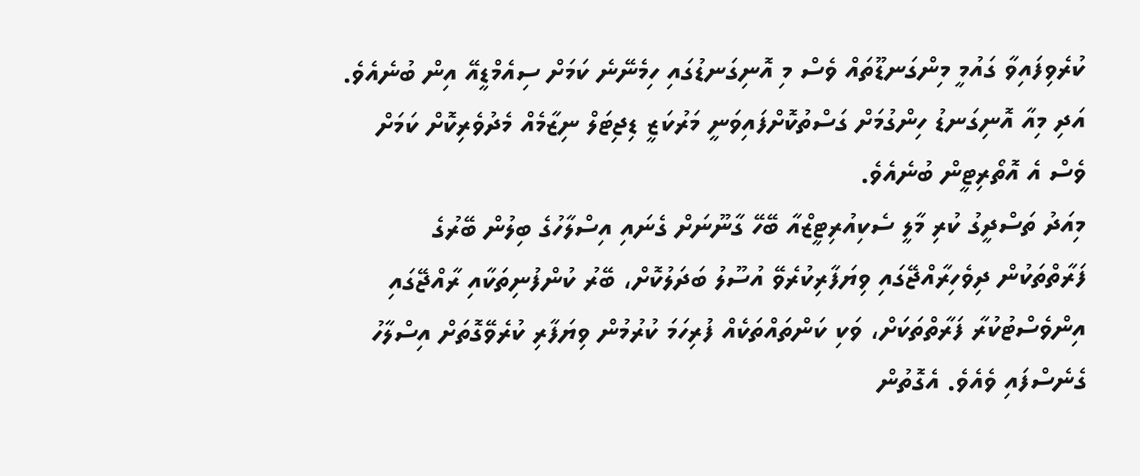ކުރެވިފައިވާ ގައުމީ މިންގަނޑޫތައް ވެސް މި އޮނިގަނޑުގައި ހިމެނޭނެ ކަމަށް ސިއެމްޑީއޭ އިން ބުނެއެވެ. އަދި މިއާ އޮނިގަނޑު ހިންގުމަށް ގަސްތުކޮށްފައިވަނީ މަރުކަޒީ ޑިޖިޓަލް ނިޒާމެއް މެދުވެރިކޮށް ކަމަށް ވެސް އެ އޮތޯރިޓީން ބުނެއެވެ.
މިއަދު ތަސްދީގު ކުރި މާލީ ސެކިއުރިޓީޒްއާ ބޭހޭ ގާނޫނަށް ގެނައި އިސްލާހުގެ ބިލުން ބޭރުގެ ފަރާތްތަކުން ދިވެހިރާއްޖޭގައި ވިޔަފާރިކުރެވޭ އުސޫލު ބަދަލުކޮށް، ބޭރު ކުންފުނިތަކާއި ރާއްޖޭގައި އިންވެސްޓުކުރާ ފަރާތްތަކަށް، ވަކި ކަންތައްތަކެއް ފުރިހަމަ ކުރުމުން ވިޔަފާރި ކުރެވޭގޮތަށް އިސްލާހު ގެނެސްފައި ވެއެވެ. އެގޮތުން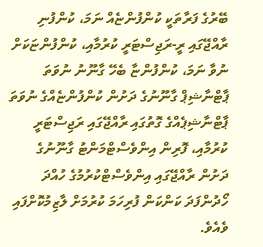ބޭރުގެ ފަރާތަކީ ކުންފުންޏެއް ނަމަ، ކުންފުނި ރާއްޖޭގައި ރީ-ރަޖިސްޓަރީ ކުރުމާއި، ކުންފުންޏަކަށް ނުވާ ނަމަ، ކުންފުންޏާ ބެހޭ ގާނޫނު ނުވަތަ ޕާޓްނާޝިޕް ގާނޫނުގެ ދަށުން ކުންފުންޏެއްގެ ނުވަތަ ޕާޓްނާޝިޕެއްގެ ގޮތުގައި ރާއްޖޭގައި ރަޖިސްޓަރީ ކުރުމާއި، ފޮރިން އިންވެސްޓްމަންޓު ގާނޫނުގެ ދަށުން ރާއްޖޭގައި އިންވެސްޓްކުރުމުގެ ހުއްދަ ހޯދުންފަދަ ކަންކަން ފުރިހަމަ ކުރުމަށް ލާޒިމުކޮށްފައި ވެއެވެ.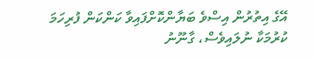އޭގެ އިތުރުން އިސްވެ ބަޔާންކޮށްފައިވާ ކަންކަން ފުރިހަމަ ކުރުމަކާ ނުލައިވެސް، ގާނޫނު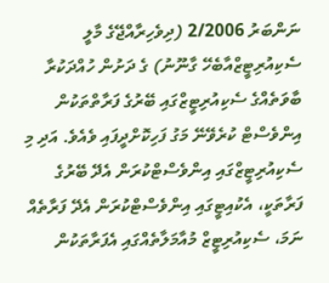ނަންބަރު 2/2006 (ދިވެހިރާއްޖޭގެ މާލީ ސެކިއުރިޓީޒްއާބެހޭ ގާނޫނު) ގެ ދަށުން ހުއްދަކުރާ ބާވަތެއްގެ ސެކިއުރިޓީޒްގައި ބޭރުގެ ފަރާތްތަކުން އިންވެސްޓް ކުރެވޭނޭ މަގު ފަހިކޮށްދީފައި ވެއެވެ. އަދި މި ސެކިއުރިޓީޒްގައި އިންވެސްޓްކުރަން އެދޭ ބޭރުގެ ފަރާތަކީ، އެކުއިޓީގައި އިންވެސްޓްކުރަން އެދޭ ފަރާތެއް ނަމަ، ސެކިއުރިޓީޒް މުއާމަލާތެއްގައި އެފަރާތަކުން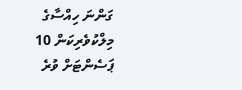ގަންނަ ހިއްސާގެ މިލްކުވެރިކަން 10 ޕަސެންޓަށް ވުރެ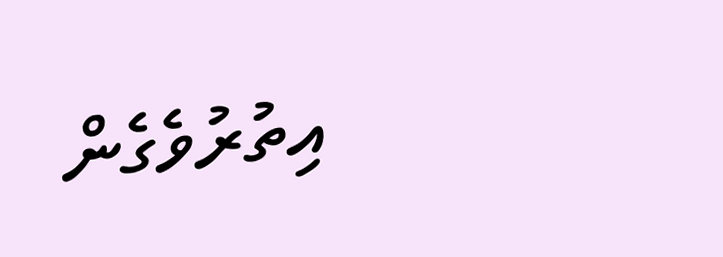އިތުރުވެގެން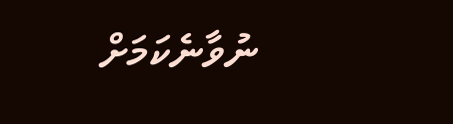ނުވާނެކަމަށް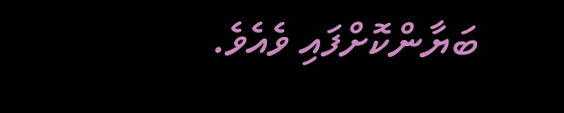ބަޔާންކޮށްފައި ވެއެވެ.